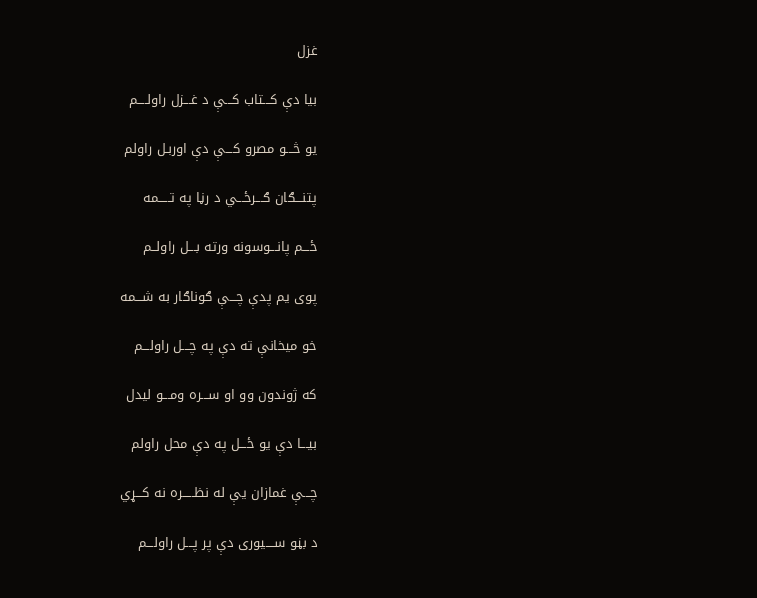غزل

بيا دې کـــتاب کـــې د غـــزل راولــــم

يو څـــو مصرو کـــې دې اوربـل راولم

پتنـــګان ګـــرځـــي د رڼا په تـــــمه

ځـــم پانـــوسونه ورته بـــل راولــم

پوی يم پدې چـــې ګوناګار به شـــمه

خو ميخانې ته دې په چـــل راولـــم

که ژوندون وو او ســـره ومـــو ليدل

بيـــا دې يو ځـــل په دې محل راولم

چـــې غمازان يې له نظـــــره نه کـــړي

د بڼو ســــيوری دې پر پـــل راولـــم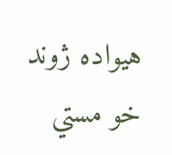هيواده ژوند خو مستي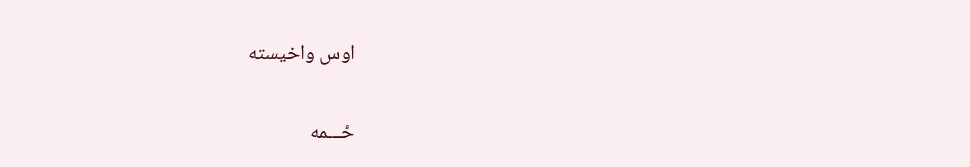اوس واخيسته

ځـــمه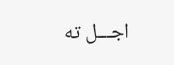اجـــل ته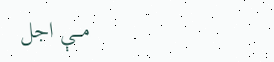مـــې اجل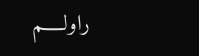راولـــــم